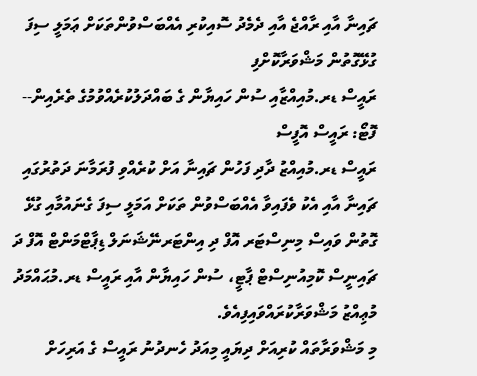ޗައިނާ އާއި ރާއްޖެ އާއި ދެމެދު ސޮއިކުރި އެއްބަސްވުންތަކަށް ޢަމަލީ ސިފަ ގުޅޭގޮތުން މަޝްވަރާކޮށްފި
ރައީސް ޑރ.މުއިއްޒާއި ސުން ހައިޔާން ގެ ބައްދަލުކުރެއްވުމުގެ ތެރެއިން-- ފޮޓޯ: ރައީސް އޮފީސް
ރައީސް ޑރ.މުއިއްޒު ދާދި ފަހުން ޗައިނާ އަށް ކުރެއްވި ފުރަމާނަ ދަތުރުގައި ޗައިނާ އާއި އެކު ވެފައިވާ އެއްބަސްވުން ތަކަށް އަމަލީ ސިފަ ގެނައުމާއި ގުޅޭ ގޮތުން ވައިސް މިނިސްޓަރ އޮފް ދި އިންޓަރނޭޝަނަލް ޑިޕާޓްމަންޓް އޮފް ދަ ޗައިނީސް ކޮމިއުނިސްޓް ޕާޓީ، ސުން ހައިޔާން އާއި ރައީސް ޑރ.މުޙައްމަދު މުޢިއްޒު މަޝްވަރާކުރައްވައިފިއެވެ.
މި މަޝްވަރާތައް ކުރިއަށް ދިޔައީ މިއަދު ހެނދުނު ރައީސް ގެ އަރިހަށް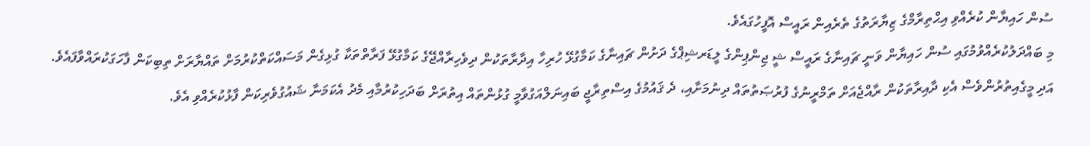ސުން ހައިޔާން ކުރެއްވި އިޙްތިރާމްގެ ޒިޔާރަތުގެ ތެރެއިން ރައީސް އޮފީހުގައެވެ.
މި ބައްދަލުކުރެއްވުމުގައި ސުން ހައިޔާން ވަނީ ޗައިނާގެ ރައީސް ޝީ ޖިންޕިންގެ ލީޑަރޝިޕްގެ ދަށުން ޗައިނާގެ ކަމާގުޅޭ ހުރިހާ އިދާރާތަކުން ދިވެހިރާއްޖޭގެ ކަމާގުޅޭ ފަރާތްތަކާ ގުޅިގެން މަސައްކަތްކުރުމަށް ތައްޔާރަށް ތިބިކަން ފާހަގަކުރައްވާފައެވެ. އަދި މީގެއިތުރުންވެސް އެކި ދާއިރާތަކުން ރާއްޖެއަށް ތަމްރީނުގެ ފުރުޞަތުތައް ދިނުމަށާއި، ދެ ޤައުމުގެ އިސްތިރާޖީ ބައިނަލްއަގުވާމީ ގުޅުންތައް އިތުރަށް ބަދަހިކުރުމާއި މެދު އެކަމަނާ ޝައުގުވެރިކަން ފާޅުކުރެއްވި އެވެ.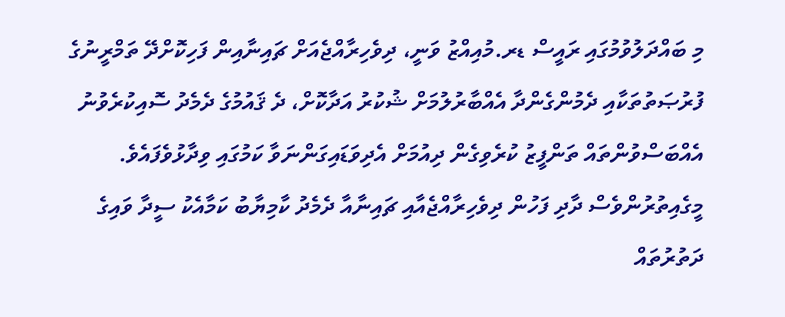މި ބައްދަލުވުމުގައި ރައީސް ޑރ.މުއިއްޒު ވަނީ، ދިވެހިރާއްޖެއަށް ޗައިނާއިން ފަހިކޮށްދޭ ތަމްރީނުގެ ފުރުޞަތުތަކާއި ދެމުންގެންދާ އެއްބާރުލުމަށް ޝުކުރު އަދާކޮށް، ދެ ޤައުމުގެ ދެމެދު ސޮއިކުރެވުނު އެއްބަސްވުންތައް ތަންފީޒު ކުރެވިގެން ދިއުމަށް އެދިވަޑައިގަންނަވާ ކަމުގައި ވިދާޅުވެފައެވެ.
މީގެއިތުރުންވެސް ދާދި ފަހުން ދިވެހިރާއްޖެއާއި ޗައިނާއާ ދެމެދު ކާމިޔާބު ކަމާއެކު ސީދާ ވައިގެ ދަތުރުތައް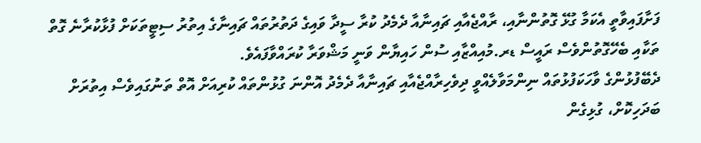ފަށާފައިވާތީ އެކަމާ ގުޅޭ ގޮތުންނާއި، ރާއްޖެއާއި ޗައިނާއާ ދެމެދު ކުރާ ސީދާ ވައިގެ ދަތުރުތައް ޗައިނާގެ އިތުރު ސިޓީތަކަށް ފުޅާކުރާނެ ގޮތް ތަކާއި ބެހޭގޮތުންވެސް ރައީސް ޑރ.މުއިއްޒާއި ސުން ހައިޔާން ވަނީ މަޝްވަރާ ކުރައްވާފައެވެ.
ދެބޭފުޅުންގެ ވާހަކަފުޅުތައް ނިންމަވާލެއްވީ ދިވެހިރާއްޖެއާއި ޗައިނާއާ ދެމެދު އޮންނަ ގުޅުންތައް ކުރިއަށް އޮތް ތަނުގައިވެސް އިތުރަށް ބަދަހިކޮށް، ގުޅިގެން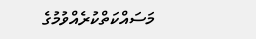މަސައްކަތްކުރެއްވުމުގެ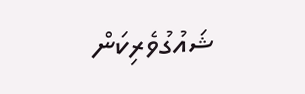ޝައުގުވެރިކަން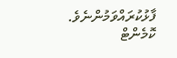ފާޅުކުރައްވަމުންނެވެ.
ކޮމެންޓް